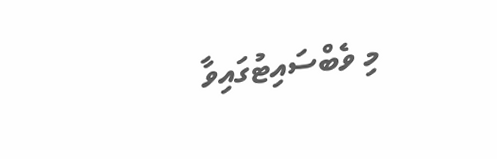މި ވެބްސައިޓުގައިވާ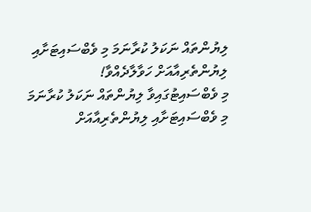ލިޔުންތައް ނަކަލު ކުރާނަމަ މި ވެބްސައިޓަށާއި ލިޔުންތެރިއާއަށް ހަވާލާދެއްވާ!
މި ވެބްސައިޓުގައިވާ ލިޔުންތައް ނަކަލު ކުރާނަމަ މި ވެބްސައިޓަށާއި ލިޔުންތެރިއާއަށް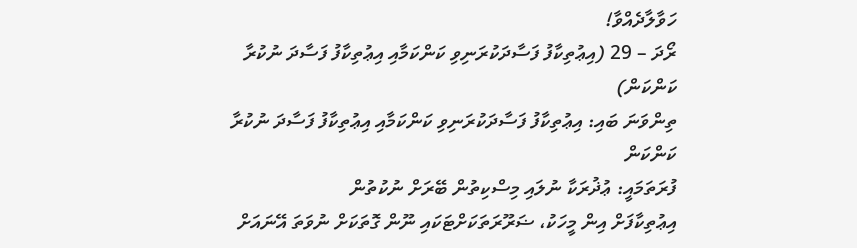ހަވާލާދެއްވާ!
ރޯދަ – 29 (އިޢުތިކާފު ފަސާދަކުރަނިވި ކަންކަމާއި އިޢުތިކާފު ފަސާދަ ނުކުރާ ކަންކަން)
ތިންވަނަ ބައި: އިޢުތިކާފު ފަސާދަކުރަނިވި ކަންކަމާއި އިޢުތިކާފު ފަސާދަ ނުކުރާ ކަންކަން
ފުރަތަމައީ: ޢުޛުރަކާ ނުލައި މިސްކިތުން ބޭރަށް ނުކުތުން
އިޢުތިކާފަށް އިން މީހަކު، ޟަރޫރަތަކަށްޓަކައި ނޫން ގޮތަކަށް ނުވަތަ އޭނައަށް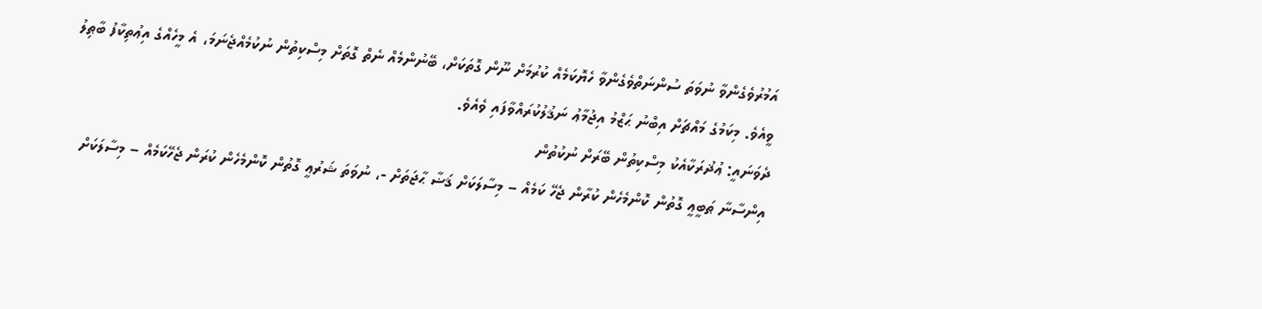އަމުރުވެގެންވާ ނުވަތަ ސުންނަތްވެގެންވާ ހެޔޮކަމެއް ކުރުމަށް ނޫން ގޮތަކަށް، ބޭނުންމެއް ނެތް ގޮތަށް މިސްކިތުން ނުކުމެއްޖެނަމަ، އެ މީހެއްގެ އިޢުތިކާފު ބާޠިލު ވީއެވެ. މިކަމުގެ މައްޗަށް އިބްނު ޙަޒްމު އިޖުމާޢު ނަޤުލުކުރައްވާފައި ވެއެވެ.
ދެވަނައީ: ޢުޛުރަކާއެކު މިސްކިތުން ބޭރަށް ނުކުތުން
އިންސާނާ ޠަބީޢީ ގޮތުން ކޮންމެހެން ކުރާން ޖެހޭ ކަމެއް – މިސާލަކަށް ޤަޟާ ޙާޖަތަށް -، ނުވަތަ ޝަރުޢީ ގޮތުން ކޮންމެހެން ކުރަން ޖެހޭކަމެއް – މިސާލަކަށް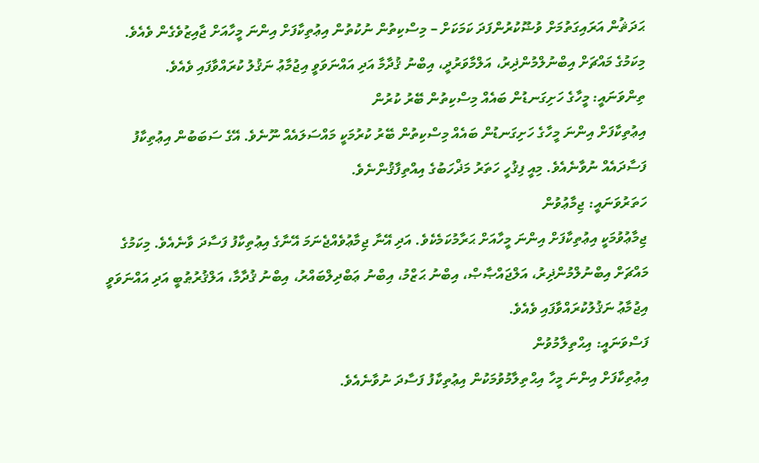ޙަދަޘުން އަރައިގަތުމަށް ވުޟޫކުރުންފަދަ ކަމަކަށް – މިސްކިތުން ނުކުތުން އިޢުތިކާފަށް އިންނަ މީހާއަށް ޖާއިޒުވެގެން ވެއެވެ. މިކަމުގެ މައްޗަށް އިބްނުލްމުންޛިރު، އަލްމާވަރުދީ، އިބްނު ޤުދާމާ އަދި އައްނަވަވީ އިޖުމާޢު ނަޤުލު ކުރައްވާފައި ވެއެވެ.
ތިންވަނައީ: މީހާގެ ހަށިގަނޑުން ބައެއް މިސްކިތުން ބޭރު ކުރުން
އިޢުތިކާފަށް އިންނަ މީހާގެ ހަށިގަނޑުން ބައެއް މިސްކިތުން ބޭރު ކުރުމަކީ މައްސަލައެއް ނޫނެވެ. އޭގެ ސަބަބުން އިޢުތިކާފު ފަސާދައެއް ނުވާނެއެވެ. މިއީ ފިޤުހީ ހަތަރު މަޛްހަބުގެ އިއްތިފާޤުންނެވެ.
ހަތަރުވަނައީ: ޖިމާޢުވުން
ޖިމާޢުވުމަކީ އިޢުތިކާފަށް އިންނަ މީހާއަށް ޙަރާމުކަމެކެވެ. އަދި އޭނާ ޖިމާޢުވެއްޖެނަމަ އޭނާގެ އިޢުތިކާފު ފަސާދަ ވާނެއެވެ. މިކަމުގެ މައްޗަށް އިބްނުލްމުންޛިރު، އަލްޖައްޞާޞް، އިބްނު ޙަޒްމު، އިބްނު ޢަބްދިލްބައްރު، އިބްނު ޤުދާމާ، އަލްޤުރުޠުބީ އަދި އައްނަވަވީ އިޖުމާޢު ނަޤުލުކުރައްވާފައި ވެއެވެ.
ފަސްވަނައީ: އިޙްތިލާމުވުން
އިޢުތިކާފަށް އިންނަ މީހާ އިޙްތިލާމުވުމަކުން އިޢުތިކާފު ފަސާދަ ނުވާނެއެވެ.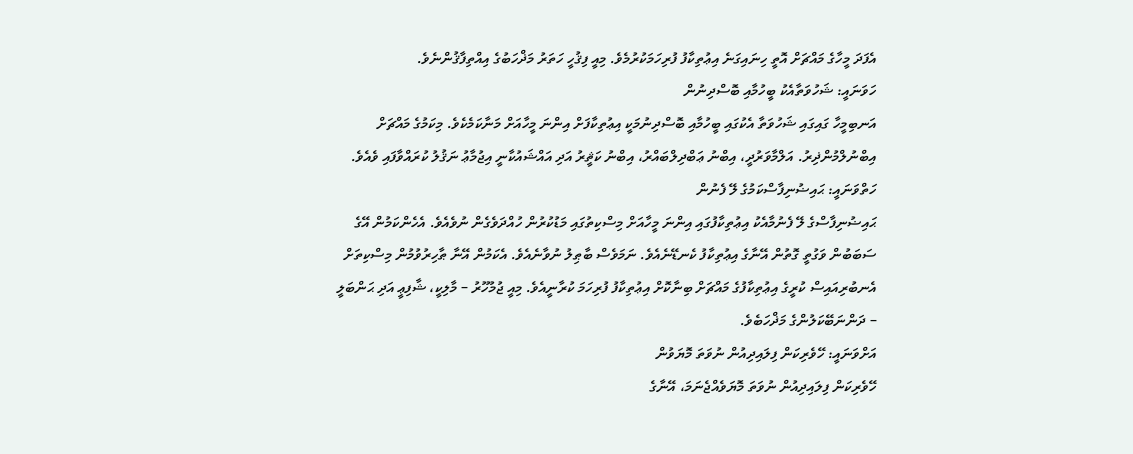އެފަދަ މީހާގެ މައްޗަށް އޮތީ ހިނައިގަނެ އިޢުތިކާފު ފުރިހަމަކުރުމެވެ. މިއީ ފިޤުހީ ހަތަރު މަޛްހަބުގެ އިއްތިފާޤުންނެވެ.
ހަވަނައީ: ޝަހުވަތާއެކު ބީހުމާއި ބޮސްދިނުން
އަނބިމީހާ ގައިގައި ޝަހުވަތާ އެކުގައި ބީހުމާއި ބޮސްދިނުމަކީ އިޢުތިކާފަށް އިންނަ މީހާއަށް މަނާކަމެކެވެ. މިކަމުގެ މައްޗަށް އިބްނުލްމުންޛިރު. އަލްމާވަރުދީ، އިބްނު ޢަބްދިލްބައްރު، އިބްނު ކަޘީރު އަދި އައްޝައުކާނީ އިޖުމާޢު ނަޤުލު ކުރައްވާފައި ވެއެވެ.
ހަތްވަނައީ: ޙައިޟުނިފާސްކަމުގެ ލޭ ފެނުން
ޙައިޟުނިފާސްގެ ލޭ ފެނުމާއެކު އިޢުތިކާފުގައި އިންނަ މީހާއަށް މިސްކިތުގައި މަޑުކުރުން ހުއްދަވެގެން ނުވެއެވެ. އެހެންކަމުން އޭގެ ސަބަބުން ވަގުތީ ގޮތުން އޭނާގެ އިޢުތިކާފު ކެނޑޭނެއެވެ. ނަމަވެސް ބާޠިލު ނުވާނެއެވެ. އެކަމުން އޭނާ ޠާހިރުވުމުން މިސްކިތަށް އެނބުރިއައިސް ކުރީގެ އިޢުތިކާފުގެ މައްޗަށް ބިނާކޮށް އިޢުތިކާފު ފުރިހަމަ ކުރާނީއެވެ. މިއީ ޖުމުހޫރު – މާލިކީ، ޝާފިޢީ އަދި ޙަންބަލީ – ދަންނަބޭކަލުންގެ މަޛްހަބެވެ.
އަށްވަނައީ: ހޭވެރިކަން ފިލައިދިއުން ނުވަތަ މޮޔަވުން
ހޭވެރިކަން ފިލައިދިއުން ނުވަތަ މޮޔަވެއްޖެނަމަ، އޭނާގެ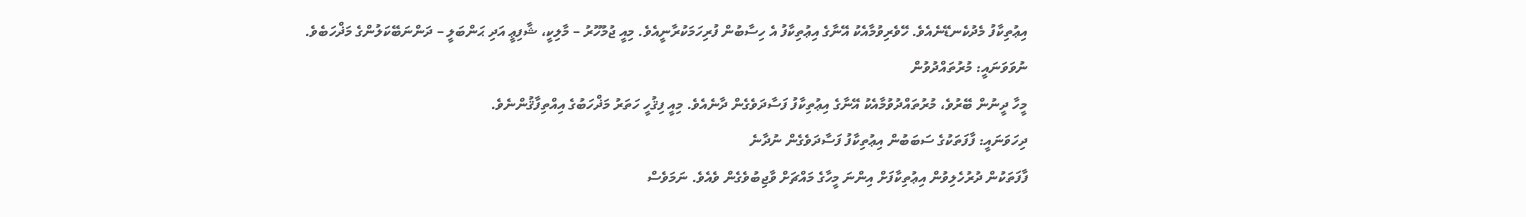އިޢުތިކާފު މެދުކެނޑޭނެއެވެ. ހޭވެރިވުމާއެކު އޭނާގެ އިޢުތިކާފު އެ ހިސާބުން ފުރިހަމަކުރާނީއެވެ. މިއީ ޖުމުހޫރު – މާލިކީ، ޝާފިޢީ އަދި ޙަންބަލީ – ދަންނަބޭކަލުންގެ މަޛްހަބެވެ.
ނުވަވަނައީ: މުރުތައްދުވުން
މީހާ ދީނުން ބޭރުވެ، މުރުތައްދުވުމާއެކު އޭނާގެ އިޢުތިކާފު ފަސާދަވެގެން ދާނެއެވެ. މިއީ ފިޤުހީ ހަތަރު މަޛްހަބުގެ އިއްތިފާޤުންނެވެ.
ދިހަވަނައީ: ފާފަތަކުގެ ސަބަބުން އިޢުތިކާފު ފަސާދަވެގެން ނުދާނެ
ފާފަތަކުން ދުރުހެލިވުން އިޢުތިކާފަށް އިންނަ މީހާގެ މައްޗަށް ވާޖިބުވެގެން ވެއެވެ. ނަމަވެސް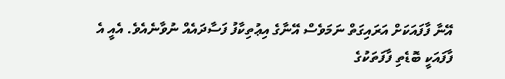އޭނާ ފާފައަކަށް އަރައިގަތް ނަމަވެސް އޭނާގެ އިޢުތިކާފު ފަސާދައެއް ނުވާނެއެވެ. އެއީ އެ ފާފައަކީ ބޮޑެތި ފާފަތަކުގެ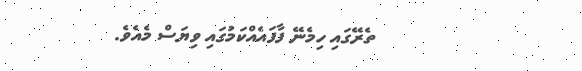ތެރޭގައި ހިމެނޭ ފާފައެއްކަމުގައި ވިޔަސް މެއެވެ.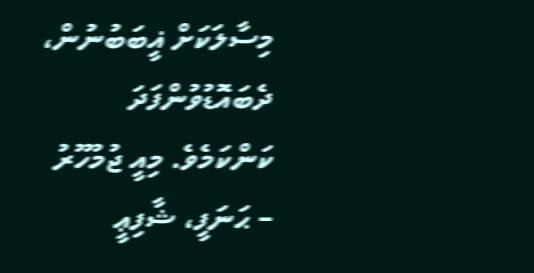މިސާލަކަށް ޣީބަބުނުން، ދެބައޮޑުވުންފަދަ ކަންކަމެވެ. މިއީ ޖުމުހޫރު – ޙަނަފީ، ޝާފިޢީ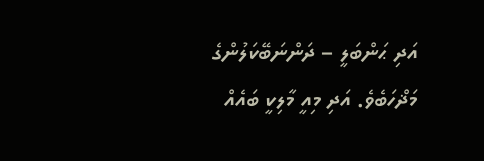އަދި ޙަންބަލީ – ދަންނަބޭކަލުންގެ މަޛްހަބެވެ. އަދި މިއީ މާލިކީ ބައެއް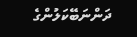ދަންނަބޭކަލުންގެ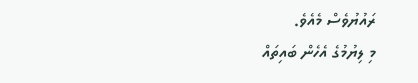ރައުޔުވެސް މެއެވެ.
މި ލިޔުމުގެ އެހެން ބައިތައް